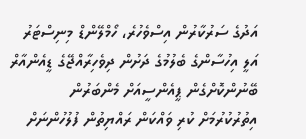އަދުގެ ސަރުކާރުން އިސްވެހުރެ، ހޯމްލޭންޑް މިނިސްޓަރު އަލީ އިހުސާންގެ ބެލުމުގެ ދަށުން ދިވެހިރާއްޖޭގެ ޑީއެންއާރް ބޭނުންކޮށްގެން ޕީއެންސީއަށް މެންބަރުން އިތުރުކުރުމަށް ކުރި ވައްކަން ރައްޔިތުން ފުލުހުންނަށް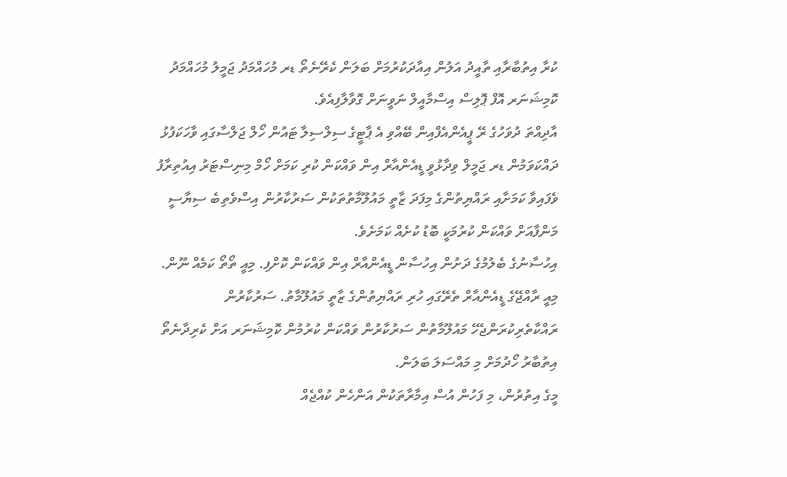ކުރާ އިތުބާރާއި ތާއީދު އަލުން އިއާދަކުރުމަށް ބަލަން ކެރޭނެތޯ ޑރ މުހައްމަދު ޖަމީލު މުހައްމަދު ކޮމިޝަނަރ އޮފް ޕޮލިސް އިސްމާއީލް ނަވީނަށް ގޮވާލާފިއެވެ.
އާދިއްތަ ދުވަހުގެ ރޭ ޕީއެންއެފްއިން ބޭއްވި އެ ޕާޓީގެ ސިލްސިލާ ޓައުން ހޯލް ޖަލްސާގައި ވާހަކަފުޅު ދައްކަވަމުން ޑރ ޖަމީލް ވިދާޅުވީ ޑީއެންއާރް އިން ވައްކަން ކުރި ކަމަށް ހޯމް މިނިސްޓަރު އިއުތިރާފު ވެފައިވާ ކަމަށާއި ރައްޔިތުންގެ މިފަދަ ޒާތީ މައުލޫމާތުތަކުން ސަރުކާރުން އިސްވެތިބެ ސިޔާސީ މަންފާއަށް ވައްކަން ކުރުމަކީ ބޮޑު ކުށެއް ކަމަށެވެ.
އިހުސާނުގެ ބެލުމުގެ ދަށުން އިހުސާން ޑީއެންއާރް އިން ވައްކަން ކޮށްފި. މިއީ ތޯތޯ ކަމެއް ނޫން. މިއީ ރާއްޖޭގެ ޑީއެންއާރް ތެރޭގައި ހުރި ރައްޔިތުންގެ ޒާތީ މައުލޫމާތު. ސަރުކާރުން ރައްކާތެރިކުރަންޖެހޭ މައުލޫމާތުން ސަރުކާރުން ވައްކަން ކުރުމުން ކޮމިޝަނަރ އަށް ކެރިދާނެތޯ އިތުބާރު ހޯދުމަށް މި މައްސަލަ ބަލަން.
މީގެ އިތުރުން، މި ފަހުން އުސް އިމާރާތަކުން އަންހެން ކުއްޖެއް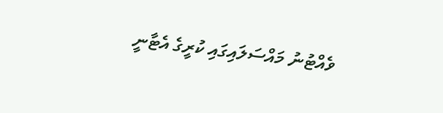ވެއްޓުނު މައްސަލައިގައި ކުރީގެ އެޓާނީ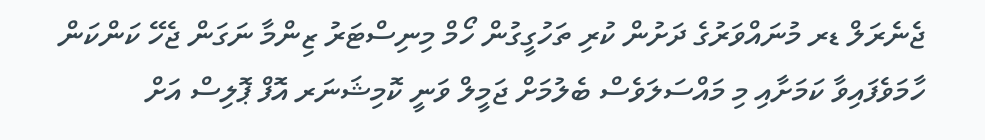ޖެނެރަލް ޑރ މުނައްވަރުގެ ދަށުން ކުރި ތަހުގީގުން ހޯމް މިނިސްޓަރު ޒިންމާ ނަގަން ޖެހޭ ކަންކަން ހާމަވެފައިވާ ކަމަށާއި މި މައްސަލަވެސް ބެލުމަށް ޖަމީލް ވަނީ ކޮމިޝަނަރ އޮފް ޕޮލިސް އަށް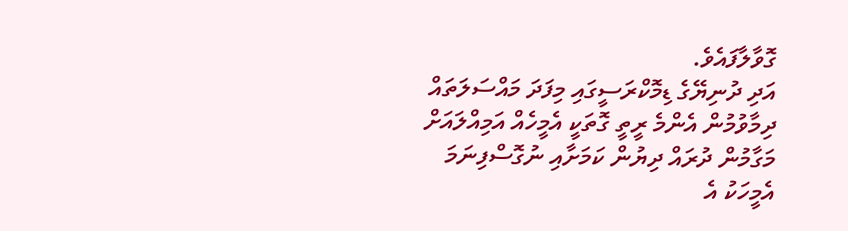ގޮވާލާފައެވެ.
އަދި ދުނިޔޭގެ ޑިމޮކްރަސީގައި މިފަދަ މައްސަލަތައް ދިމާވުމުން އެންމެ ރީތީ ގޮތަކީ އެމީހެއް އަމިއްލައަށް މަގާމުން ދުރައް ދިޔުން ކަމަށާއި ނުގޮސްފިނަމަ އެމީހަކު އެ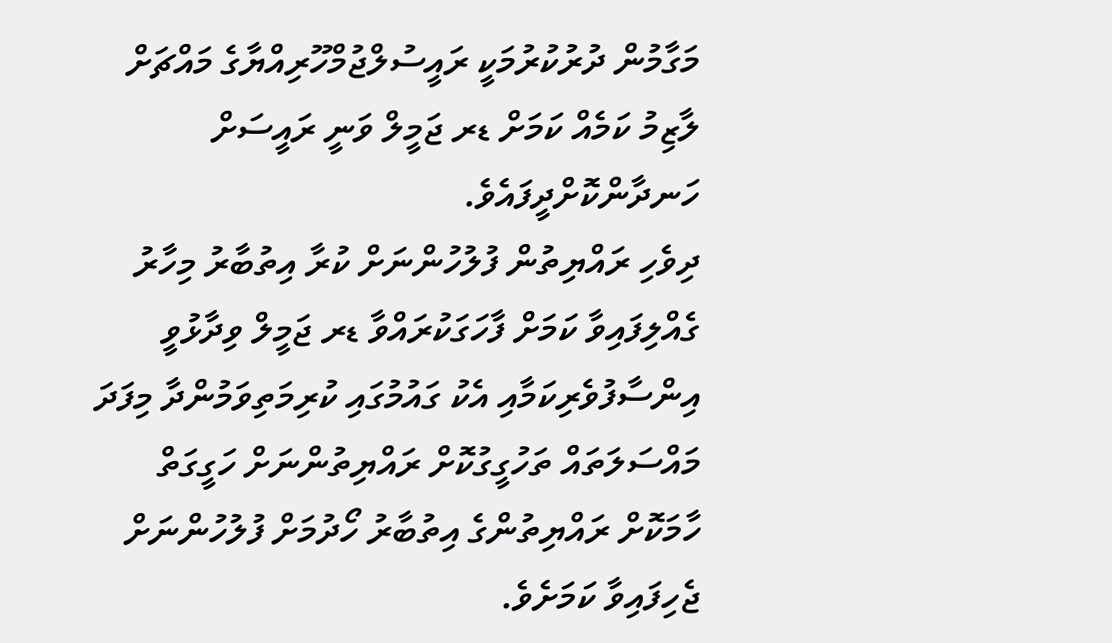މަގާމުން ދުރުކުރުމަކީ ރައީސުލްޖުމްހޫރިއްޔާގެ މައްޗަށް ލާޒިމު ކަމެއް ކަމަށް ޑރ ޖަމީލް ވަނީ ރައީސަށް ހަނދާންކޮށްދީފައެވެ.
ދިވެހި ރައްޔިތުން ފުލުހުންނަށް ކުރާ އިތުބާރު މިހާރު ގެއްލިފައިވާ ކަމަށް ފާހަގަކުރައްވާ ޑރ ޖަމީލް ވިދާޅުވީ އިންސާފުވެރިކަމާއި އެކު ގައުމުގައި ކުރިމަތިވަމުންދާ މިފަދަ މައްސަލަތައް ތަހުގީގުކޮށް ރައްޔިތުންނަށް ހަގީގަތް ހާމަކޮށް ރައްޔިތުންގެ އިތުބާރު ހޯދުމަށް ފުލުހުންނަށް ޖެހިފައިވާ ކަމަށެވެ.